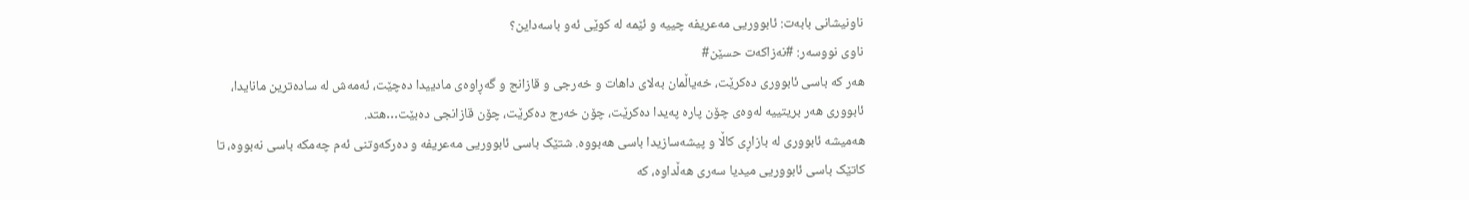ناونیشانی بابەت: ئابووریی مەعریفە چییە و ئێمە لە کوێی ئەو باسەداین؟
ناوی نووسەر: #نەزاکەت حسێن#
هەر کە باسی ئابووری دەکرێت، خەیاڵمان بەلای داهات و خەرجی و قازانج و گەڕاوەی مادییدا دەچێت، ئەمەش لە سادەترین مانایدا، ئابووری هەر بریتییە لەوەی چۆن پارە پەیدا دەکرێت، چۆن خەرج دەکرێت، چۆن قازانجی دەبێت…هتد.
هەمیشە ئابووری لە بازاڕی کاڵا و پیشەسازیدا باسی هەبووە. شتێک باسی ئابووریی مەعریفە و دەرکەوتنی ئەم چەمکە باسی نەبووە، تا کاتێک باسی ئابووریی میدیا سەری هەڵداوە، کە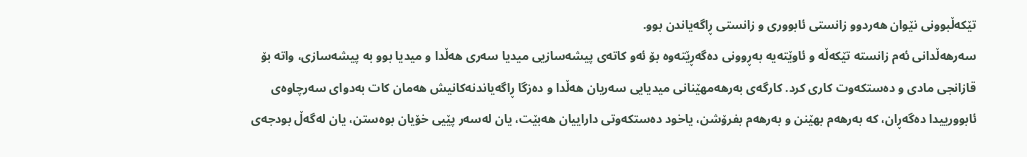تێکەڵبوونی نێوان هەردوو زانستی ئابووری و زانستی ڕاگەیاندن بوو.
سەرهەڵدانی ئەم زانستە تێکەڵە و ئاوێتەیە بەڕوونی دەگەڕێتەوە بۆ ئەو کاتەی پیشەسازیی میدیا سەری هەڵدا و میدیا بوو بە پیشەسازی، واتە بۆ قازانجی مادی و دەستکەوت کاری کرد. کارگەی بەرهەمهێنانی میدیایی سەریان هەڵدا و دەزگا ڕاگەیاندنەکانیش هەمان کات بەدوای سەرچاوەی ئابوورییدا دەگەڕان، کە بەرهەم بهێنن و بەرهەم بفرۆشن، یاخود دەستکەوتی داراییان هەبێت، یان لەسەر پێیی خۆیان بوەستن، یان لەگەڵ بودجەی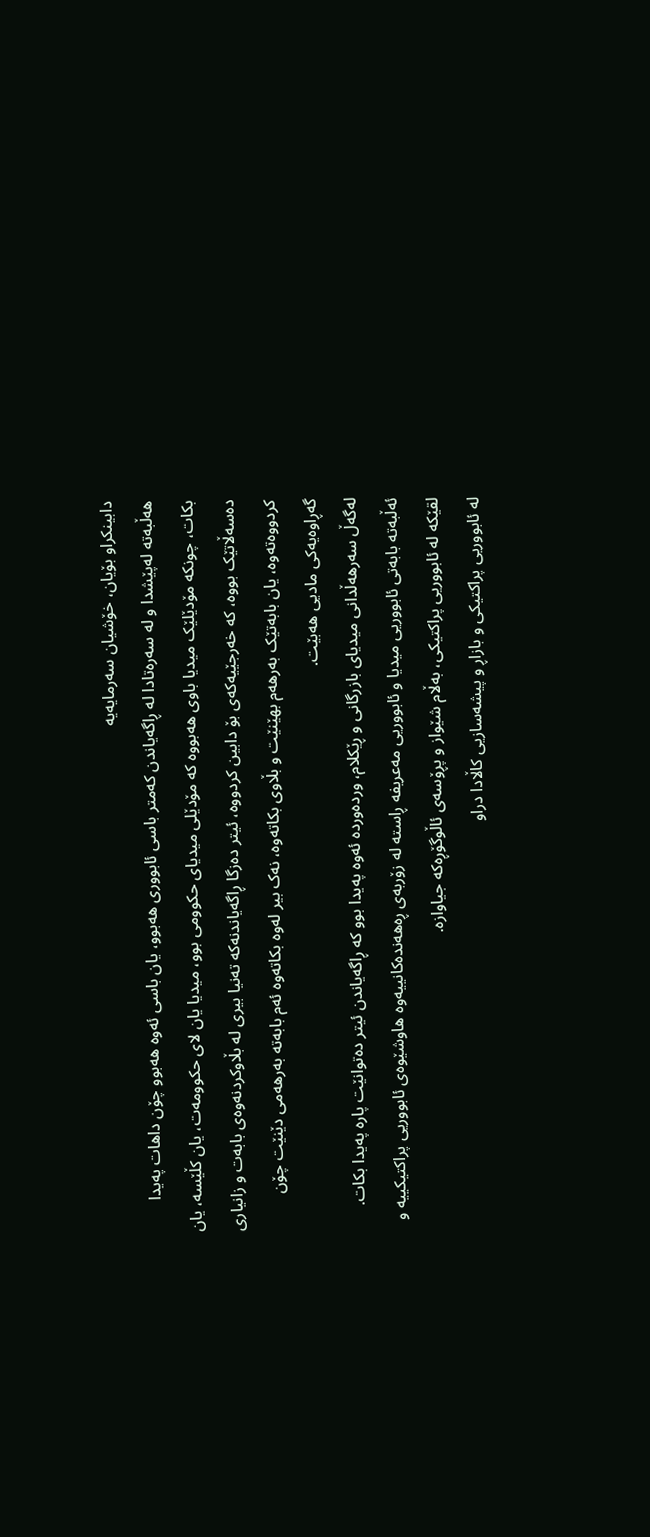دابینکراو بۆیان، خۆشیان سەرمایەیە
هەڵبەتە لەپێشدا و لە سەرەتادا لە ڕاگەیاندن کەمتر باسی ئابووری هەبوو، یان باسی ئەوە هەبوو چۆن داهات پەیدا بکات، چونکە مۆدێلێک میدیا باوی هەبووە کە مۆدێلی میدیای حکوومی بوو، میدیا یان لای حکوومەت، یان کڵێسە، یان دەسەڵاتێک بووە، کە خەرجێیەکەی بۆ دابین کردووە، ئیتر دەزگا ڕاگەیاندنەکە تەنیا بیری لە بڵاوکردنەوەی بابەت و زانیاری کردووەتەوە، یان بابەتێک بەرهەم بهێنێت و بڵاوی بکاتەوە، نەک بیر لەوە بکاتەوە ئەم بابەتە بەرهەمی دێنێت چۆن گەڕاوەیەکی مادیی هەبێت.
لەگەڵ سەرهەڵدانی میدیای بازرگانی و ڕێکلام، وردەوردە ئەوە پەیدا بوو کە ڕاگەیاندن ئیتر دەتوانێت پارە پەیدا بکات. ئەڵبەتە بابەتی ئابووریی میدیا و ئابووریی مەعریفە ڕاستە لە زۆربەی ڕەهەندەکانییەوە هاوشێوەی ئابووریی پراکتیکییە و لقێکە لە ئابووریی پراکتیکی، بەڵام شێواز و پڕۆسەی ئاڵوگۆڕەکە جیاوازە.
لە ئابووریی پراکتیکی و بازاڕ و پیشەسازیی کاڵادا دراو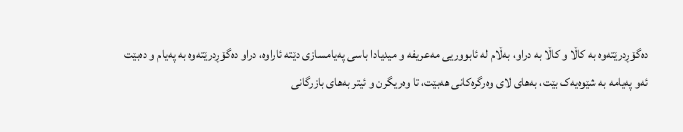دەگۆڕدرێتەوە بە کاڵا و کاڵا بە دراو، بەڵام لە ئابووریی مەعریفە و میدیادا باسی پەیامسازی دێتە ئاراوە، دراو دەگۆڕدرێتەوە بە پەیام و دەبێت ئەو پەیامە بە شێوەیەک بێت، بەهای لای وەرگرەکانی هەبێت، تا وەریگرن و ئیتر بەهای بازرگانی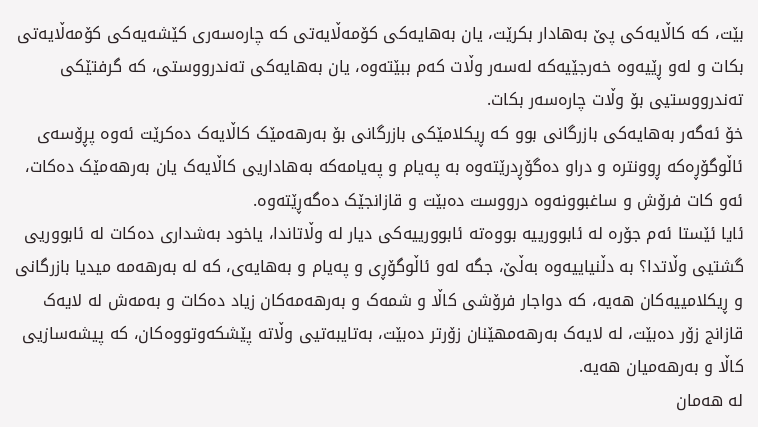بێت، کە کاڵایەکی پێ بەهادار بکرێت، یان بەهایەکی کۆمەڵایەتی کە چارەسەری کێشەیەکی کۆمەڵایەتی بکات و لەو ڕێیەوە خەرجێیەکە لەسەر وڵات کەم ببێتەوە، یان بەهایەکی تەندرووستی، کە گرفتێکی تەندرووستیی بۆ وڵات چارەسەر بکات.
خۆ ئەگەر بەهایەکی بازرگانی بوو کە ڕیکلامێکی بازرگانی بۆ بەرهەمێک کاڵایەک دەکرێت ئەوە پڕۆسەی ئاڵوگۆڕەکە ڕوونترە و دراو دەگۆڕدرێتەوە بە پەیام و پەیامەکە بەهاداریی کاڵایەک یان بەرهەمێک دەکات، ئەو کات فرۆش و ساغبوونەوە درووست دەبێت و قازانجێک دەگەڕێتەوە.
ئایا ئێستا ئەم جۆرە لە ئابوورییە بووەتە ئابوورییەکی دیار لە وڵاتاندا، یاخود بەشداری دەکات لە ئابووریی گشتیی وڵاتدا؟ بە دڵنیاییەوە بەڵێ، جگە لەو ئاڵوگۆڕی و پەیام و بەهایەی، کە لە بەرهەمە میدیا بازرگانی و ڕیکلامییەکان هەیە، کە دواجار فرۆشی کاڵا و شمەک و بەرهەمەکان زیاد دەکات و بەمەش لە لایەک قازانج زۆر دەبێت، لە لایەک بەرهەمهێنان زۆرتر دەبێت، بەتایبەتیی وڵاتە پێشکەوتووەکان، کە پیشەسازیی کاڵا و بەرهەمیان هەیە.
لە هەمان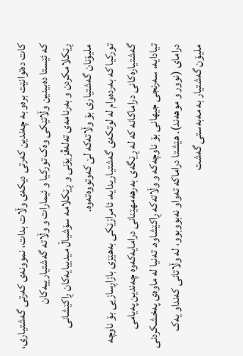کات دەتوانێت برەو بە چەندین کەرتی دیکەی وڵات بدات، نموونەی کەرتی گەشتیاری، کە ئێستا دەبینین وڵاتێکی وەک تورکیا و ئیمارات و وڵاتە گەشتیارییەکان ڕێکلامکردن و بەرنامەی تەلەڤزیۆنی و ڕێکلامە سۆشیاڵ میدییایەکان ڕاکێشانی ملیۆنان گەشتیاری بۆ وڵاتەکە لێ کەوتووەتەوە.
تورکیا کە بەردەوام لە لوتکەی گەشتیاریدایە، ئامرازێکی بەهێزی بازاڕسازیی بۆ ناوچە گەشتیارەکانی دراماکانە کە لە ڕێگەی بەرهەمهێنانی درامایەکەوە چەندین پەیامی تیادایە، سەرنجی جیهانی بۆ ناوچەکە و وڵاتەکە ڕاکێشاوە. تەنیا لە ماوەی پەخشکردنی درامای (نوور و موهەند). هێشتا دراماکە تەواو نەبووبوو، لە وڵاتانی کەنداو یەک ملیۆن گەشتیار بە مەبەستی گەشت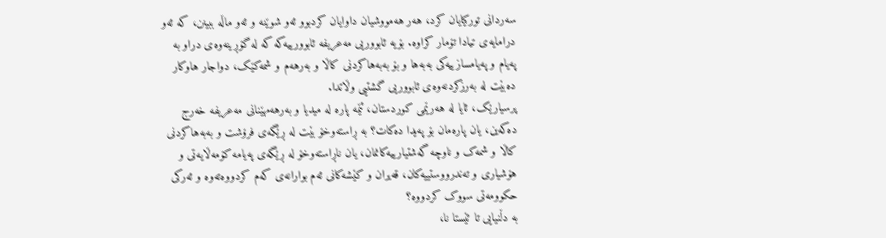سەردانی تورکیایان کرد، هەر هەمووشیان داوایان کردبوو ئەو شوێنە و ئەو ماڵە ببینن، کە ئەو درامایەی تیادا تۆمار کراوە. بۆیە ئابووریی مەعریفە ئابوورییەکە کە لە گۆڕینەوەی دراو بە پەیام و پەیامسازییەکی بەبەها و بۆ بەبەهاکردنی کاڵا و بەرهەم و شمەکێک، دواجار هاوکار دەبێت لە بەرزکردنەوەی ئابووریی گشتیی وڵاتدا.
پرسیارێک، ئایا لە هەرێمی کوردستان، ئێمە پارە لە میدیا و بەرهەمهێنانی مەعریفە خەرج دەکەین، یان پارەمان بۆ پەیدا دەکات؟ بە ڕاستەوخۆ بێت لە ڕێگەی فرۆشت و بەبەهاکردنی کاڵا و شمەک و ناوچە گەشتیارییەکانمان، یان ناڕاستەوخۆ لە ڕێگەی پەیامە کۆمەڵایەتی و هۆشیاری و تەندرووستییەکان، قەیران و کێشەکانی ئەم بوارانەی کەم کردووەتەوە و ئەرکی حکوومەتی سووک کردووە؟
بە دڵنیایی تا ئێستا نا،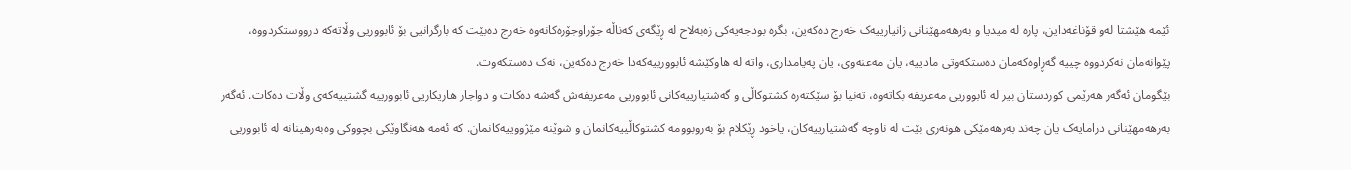ئێمە هێشتا لەو قۆناغەداین، پارە لە میدیا و بەرهەمهێنانی زانیارییەک خەرج دەکەین، بگرە بودجەیەکی زەبەلاح لە ڕێگەی کەناڵە جۆراوجۆرەکانەوە خەرج دەبێت کە بارگرانیی بۆ ئابووریی وڵاتەکە درووستکردووە، پێوانەمان نەکردووە چییە گەڕاوەکەمان دەستکەوتی مادییە، یان مەعنەوی، یان پەیامداری، واتە لە هاوکێشە ئابوورییەکەدا خەرج دەکەین، نەک دەستکەوت.
بێگومان ئەگەر هەرێمی کوردستان بیر لە ئابووریی مەعریفە بکاتەوە، تەنیا بۆ سێکتەرە کشتوکاڵی و گەشتیارییەکانی ئابووریی مەعریفەش گەشە دەکات و دواجار هاریکاریی ئابوورییە گشتییەکەی وڵات دەکات. ئەگەر بەرهەمهێنانی درامایەک یان چەند بەرهەمێکی هونەری بێت لە ناوچە گەشتیارییەکان، یاخود ڕێکلام بۆ بەروبوومە کشتوکاڵییەکانمان و شوێنە مێژووییەکانمان. کە ئەمە هەنگاوێکی بچووکی وەبەرهینانە لە ئابووریی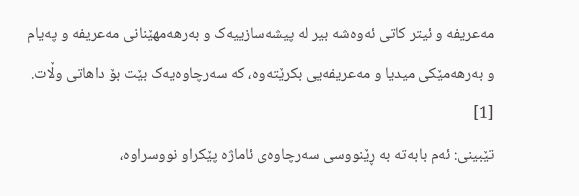مەعریفە و ئیتر کاتی ئەوەشە بیر لە پیشەسازییەک و بەرهەمهێنانی مەعریفە و پەیام و بەرهەمێکی میدیا و مەعریفەیی بکرێتەوە، کە سەرچاوەیەک بێت بۆ داهاتی وڵات. [1]
تێبینی: ئەم بابەتە بە ڕێنووسی سەرچاوەی ئاماژە پێکراو نووسراوە،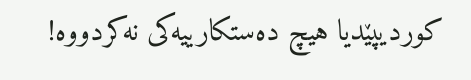کوردیپێدیا هیچ دەستکارییەکی نەکردووە!